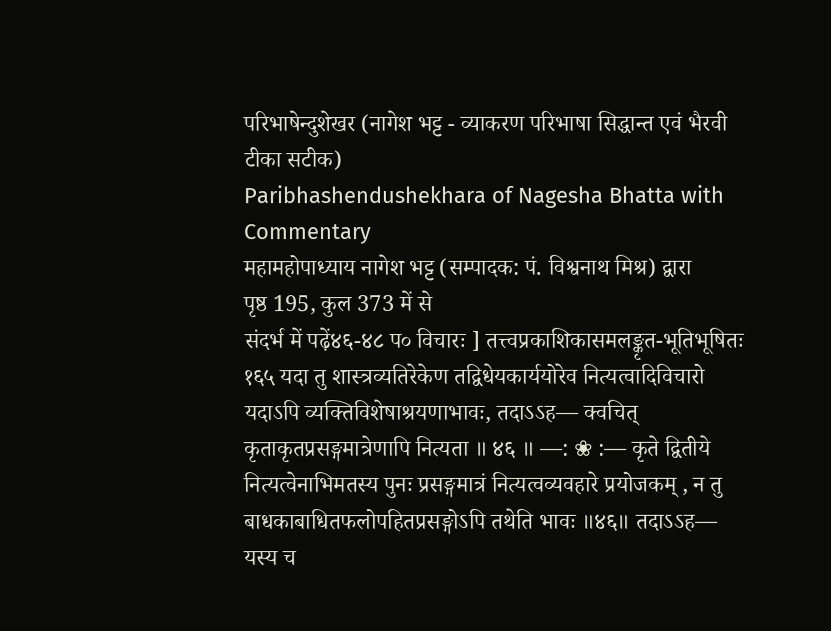परिभाषेन्दुशेखर (नागेश भट्ट - व्याकरण परिभाषा सिद्धान्त एवं भैरवी टीका सटीक)
Paribhashendushekhara of Nagesha Bhatta with Commentary
महामहोपाध्याय नागेश भट्ट (सम्पादक: पं. विश्वनाथ मिश्र) द्वारा
पृष्ठ 195, कुल 373 में से
संदर्भ में पढ़ें४६-४८ प० विचारः ] तत्त्वप्रकाशिकासमलङ्कृत-भूतिभूषितः १६५ यदा तु शास्त्रव्यतिरेकेण तद्विधेयकार्ययोरेव नित्यत्वादिविचारो यदाऽपि व्यक्तिविशेषाश्रयणाभावः, तदाऽऽह— क्वचित् कृताकृतप्रसङ्गमात्रेणापि नित्यता ॥ ४६ ॥ —: ❀ :— कृते द्वितीये नित्यत्वेनाभिमतस्य पुनः प्रसङ्गमात्रं नित्यत्वव्यवहारे प्रयोजकम् , न तु बाधकाबाधितफलोपहितप्रसङ्गोऽपि तथेति भावः ॥४६॥ तदाऽऽह— यस्य च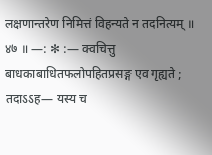लक्षणान्तरेण निमित्तं विहन्यते न तदनित्यम् ॥ ४७ ॥ —: ✻ :— क्वचित्तु बाधकाबाधितफलोपहितप्रसङ्ग एव गृह्यते ; तदाऽऽह— यस्य च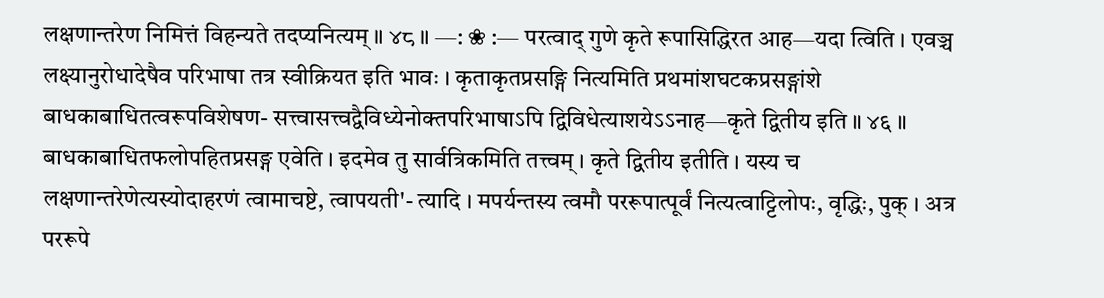लक्षणान्तरेण निमित्तं विहन्यते तदप्यनित्यम् ॥ ४८ ॥ —: ❀ :— परत्वाद् गुणे कृते रूपासिद्धिरत आह—यदा त्विति । एवञ्च लक्ष्यानुरोधादेषैव परिभाषा तत्र स्वीक्रियत इति भावः । कृताकृतप्रसङ्गि नित्यमिति प्रथमांशघटकप्रसङ्गांशे बाधकाबाधितत्वरूपविशेषण- सत्त्वासत्त्वद्वैविध्येनोक्तपरिभाषाऽपि द्विविधेत्याशयेऽऽनाह—कृते द्वितीय इति ॥ ४६ ॥ बाधकाबाधितफलोपहितप्रसङ्ग एवेति । इदमेव तु सार्वत्रिकमिति तत्त्वम् । कृते द्वितीय इतीति । यस्य च लक्षणान्तरेणेत्यस्योदाहरणं त्वामाचष्टे, त्वापयती'- त्यादि । मपर्यन्तस्य त्वमौ पररूपात्पूर्वं नित्यत्वाट्टिलोपः, वृद्धिः, पुक् । अत्र पररूपे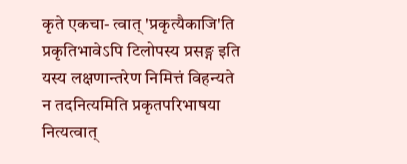कृते एकचा- त्वात् 'प्रकृत्यैकाजि'ति प्रकृतिभावेऽपि टिलोपस्य प्रसङ्ग इति यस्य लक्षणान्तरेण निमित्तं विहन्यते न तदनित्यमिति प्रकृतपरिभाषया नित्यत्वात्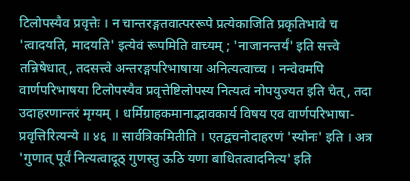टिलोपस्यैव प्रवृत्तेः । न चान्तरङ्गतवात्पररूपे प्रत्येकाजिति प्रकृतिभावे च 'त्वादयति, मादयति' इत्येवं रूपमिति वाच्यम् ; 'नाजानन्तर्यं' इति सत्त्वे तन्निषेधात्, तदसत्त्वे अन्तरङ्गपरिभाषाया अनित्यत्वाच्च । नन्वेवमपि वार्णपरिभाषया टिलोपस्यैव प्रवृत्तेष्टिलोपस्य नित्यत्वं नोपयुज्यत इति चेत्, तदा उदाहरणान्तरं मृग्यम् । धर्मिग्राहकमानाद्भावकार्य विषय एव वार्णपरिभाषा-प्रवृत्तिरित्यन्ये ॥ ४६ ॥ सार्वत्रिकमितीति । एतद्वचनोदाहरणं 'स्योनः' इति । अत्र 'गुणात् पूर्वं नित्यत्वादूठ् गुणस्तु ऊठि यणा बाधितत्वादनित्य' इति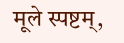मूले स्पष्टम्,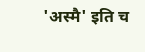'अस्मै' इति च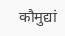कौमुद्यां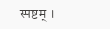स्पष्टम् ।